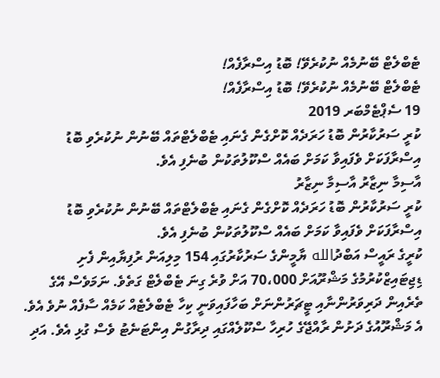ޓެބްލެޓް ބޭނުމެއް ނުކުރެވޭ! ބޮޑު އިސްރާފެއް!
ޓެބްލެޓް ބޭނުމެއް ނުކުރެވޭ! ބޮޑު އިސްރާފެއް!
19 ސެޕްޓެމްބަރ 2019
ކުރީ ސަރުކާރުން ބޮޑު ހަރަދެއް ކޮށްގެން ގެނައި ޓެބްލެޓްތައް ބޭނުން ނުކުރެވި ބޮޑު އިސްރާފަކަށް ވެފައިވާ ކަމަށް ބައެއް ސްކޫލުތަކުން ބުނެފި އެވެ.
އާސިމާ ނިޒާރު އާސިމާ ނިޒާރު
ކުރީ ސަރުކާރުން ބޮޑު ހަރަދެއް ކޮށްގެން ގެނައި ޓެބްލެޓްތައް ބޭނުން ނުކުރެވި ބޮޑު އިސްރާފަކަށް ވެފައިވާ ކަމަށް ބައެއް ސްކޫލުތަކުން ބުނެފި އެވެ.
ކުރީގެ ރައީސް އަބްދުالله ޔާމީންގެ ސަރުކާރުގައި 154 މިލިއަން ރުފިޔާއިން ފެށި ޑިޖިޓައިޒްކުރުމުގެ މަޝްރޫއަށް 70،000 އަށް ވުރެ ގިނަ ޓެބްލެޓް ގަތެވެ. ނަމަވެސް އޭގެ ތެރެއިން ދަރިވަރުންނާއި ޓީޗަރުންނަށް ބަހާފައިވަނީ ކިހާ ޓެބްލެޓެއް ކަމެއް ސާފެއް ނުވެ އެވެ.
އެ މަޝްރޫއުގެ ދަށުން ރާއްޖޭގެ ހުރިހާ ސްކޫލެއްގައި ދިރާގުން އިންޓަނެޓު ވެސް ގުޅި އެވެ. އަދި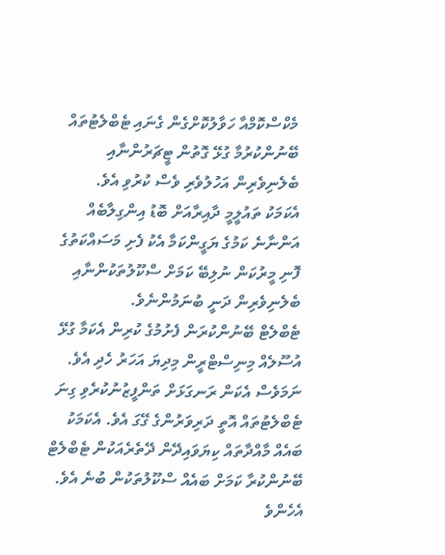މެކްސްކޮމްއާ ހަވާލުކޮށްގެން ގެނައި ޓެބްލެޓުތައް ބޭނުންކުރުމާ ގުޅޭ ގޮތުން ޓީޗަރުންނާއި ބެލެނިވެރިން އަހުލުވެރި ވެސް ކުރުވި އެވެ.
އެކަމަކު ތައުލީމީ ދާއިރާއަށް ބޮޑު އިންގިލާބެއް އަންނާނެ ކަމުގެ ޔަގީންކަމާ އެކު ފެށި މަސައްކަތުގެ ފޮނި މީރުކަން ނުލިބޭ ކަމަށް ސްކޫލުތަކުންނާއި ބެލެނިވެރިން ދަނީ ބުނަމުންނެވެ.
ޓެބްލެޓް ބޭނުންކުރަން ފެށުމުގެ ކުރިން އެކަމާ ގުޅޭ އުސޫލެއް މިނިސްޓްރީން މިދިޔަ އަހަރު ހެދި އެވެ. ނަމަވެސް އެކަން ރަނގަޅަށް ތަންފީޒުނުކުރެވި ގިނަ ޓެބްލެޓުތައް އޮތީ ދަރިވަރުންގެ ގޭގަ އެވެ. އެކަމަކު ބައެއް މާއްދާތައް ކިޔަވައިދޭން ދޭތެރެއަކުން ޓެބްލެޓް ބޭނުންކުރާ ކަމަށް ބައެއް ސްކޫލުތަކުން ބުނެ އެވެ. އެހެންވެ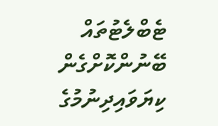ޓެބްލެޓުތައް ބޭނުންކޮށްގެން ކިޔަވައިދިނުމުގެ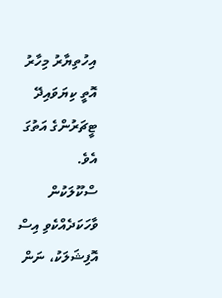އިހުތިޔާރު މިހާރު އޮތީ ކިޔަވައިދޭ ޓީޗަރުންގެ އަތުގަ އެވެ.
ސްކޫލަކުން ވާހަކަދެއްކެވި އިސް އޮފިޝަލަކު، ނަން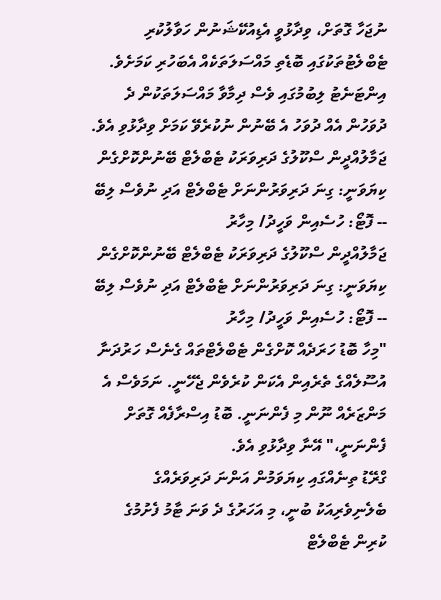ނުޖަހާ ގޮތަށް، ވިދާޅުވީ އެޑިއުކޭޝަނުން ހަވާލުކުރި ޓެބްލެޓުތަކުގައި ބޮޑެތި މައްސަލަތަކެއް އެބަހުރި ކަމަށެވެ. އިންޓަނެޓު ލިބުމުގައި ވެސް ދިމާވާ މައްސަލަތަކުން ދެ ދުވަހުން އެއް ދުވަހު އެ ބޭނުން ނުކުރެވޭ ކަމަށް ވިދާޅުވި އެވެ.
ޖަމާލުއްދީން ސްކޫލުގެ ދަރިވަރަކު ޓެބްލެޓް ބޭނުންކޮށްގެން ކިޔަވަނީ: ގިނަ ދަރިވަރުންނަށް ޓެބްލެޓް އަދި ނުވެސް ލިބޭ -- ފޮޓޯ: ހުސެއިން ވަހީދު/ މިހާރު
ޖަމާލުއްދީން ސްކޫލުގެ ދަރިވަރަކު ޓެބްލެޓް ބޭނުންކޮށްގެން ކިޔަވަނީ: ގިނަ ދަރިވަރުންނަށް ޓެބްލެޓް އަދި ނުވެސް ލިބޭ -- ފޮޓޯ: ހުސެއިން ވަހީދު/ މިހާރު
"މިހާ ބޮޑު ހަރަދެއް ކޮށްގެން ޓެބްލެޓްތައް ގެނެސް ހަރުދަނާ އުސޫލެއްގެ ތެރެއިން އެކަން ކުރެވެން ޖެހޭނީ. ނަމަވެސް އެ މަންޒަރެއް ނޫން މި ފެންނަނީ. ބޮޑު އިސްރާފެއް ގޮތަށް ފެންނަނީ،" އޭނާ ވިދާޅުވި އެވެ.
ގްރޭޑު ތިނެއްގައި ކިޔަވަމުން އަންނަ ދަރިވަރެއްގެ ބެލެނިވެރިއަކު ބުނީ، މި އަހަރުގެ ދެ ވަނަ ޓާމު ފެށުމުގެ ކުރިން ޓެބްލެޓް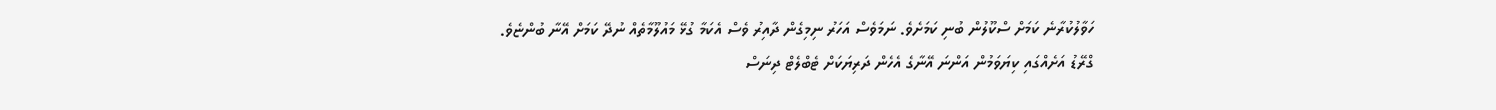ހަވާލުކުރާނެ ކަމަށް ސްކޫލުން ބުނި ކަމަށެވެ. ނަމަވެސް އަހަރު ނިމިގެން ދާއިރު ވެސް އެކަމާ ގުޅޭ މައުލޫމާތެއް ނުދޭ ކަމަށް އޭނާ ބުންޏެވެ.
ގްރޭޑު އަށެއްގައި ކިޔަވަމުން އަންނަ އޭނާގެ އެހެން ދަރިޔަކަށް ޓެބްލެޓް ދިނަސް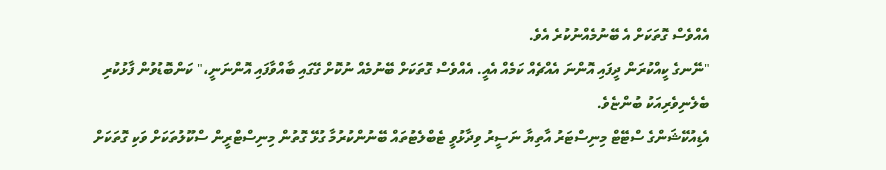އެއްވެސް ގޮތަކަށް އެ ބޭނުމެއްނުކުރެ އެވެ.
"ނޭނގެ ކީއްކުރަން ދީފައި އޮންނަ އެއްޗެއް ކަމެއް އެއީ. އެއްވެސް ގޮތަކަށް ބޭނުމެއް ނުކޮށް ގޭގައި ބާއްވާފައި އޮންނަނީ،" ކަންބޮޑުވުން ފާޅުކުރި ބެލެނިވެރިއަކު ބުންޏެވެ.
އެޑިއުކޭޝަންގެ ސްޓޭޓް މިނިސްޓަރު އާތިޔާ ނަސީރު ވިދާޅުވީ ޓެބްލެޓުތައް ބޭނުންކުރުމާ ގުޅޭ ގޮތުން މިނިސްޓްރީން ސްކޫލުތަކަށް ވަކި ގޮތަކަށް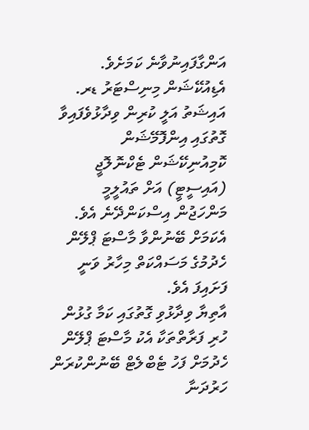އަންގާފައިނުވާނެ ކަމަށެވެ.
އެޑިއުކޭޝަން މިނިސްޓަރު ޑރ. އައިޝަތު އަލީ ކުރިން ވިދާޅުވެފައިވާ ގޮތުގައި އިންފޮމޭޝަން ކޮމިއުނިކޭޝަން ޓެކްނޮލޮޖީ (އައިސީޓީ) އަށް ތައުލީމީ މަންހަޖުން އިސްކަންދޭނެ އެވެ.
އެކަމަށް ބޭނުންވާ މާސްޓަ ޕްލޭން ހެދުމުގެ މަސައްކަތް މިހާރު ވަނީ ފަށައިފަ އެވެ.
އާތިޔާ ވިދާޅުވި ގޮތުގައި ކަމާ ގުޅުން ހުރި ފަރާތްތަކާ އެކު މާސްޓަ ޕްލޭން ހެދުމަށް ފަހު ޓެބްލެޓް ބޭނުންކުރަން ހަރުދަނާ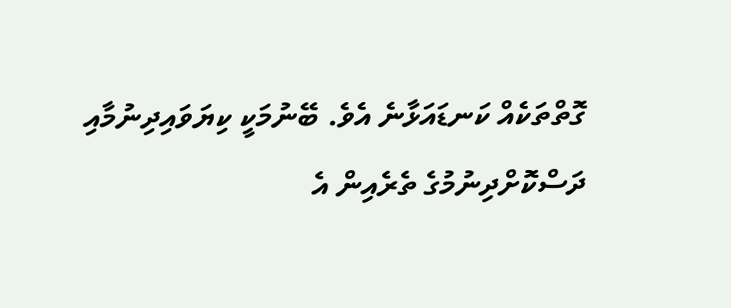ގޮތްތަކެއް ކަނޑައަޅާނެ އެވެ. ބޭނުމަކީ ކިޔަވައިދިނުމާއި ދަސްކޮށްދިނުމުގެ ތެރެއިން އެ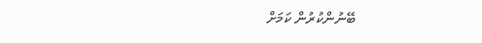ބޭނުންކުރުން ކަމަށް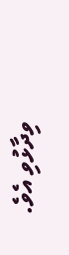ވިދާޅުވި އެވެ.